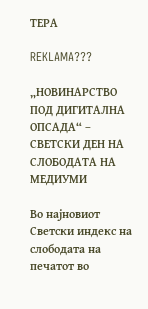ТЕРА

REKLAMA???

„НОВИНАРСТВО ПОД ДИГИТАЛНА ОПСАДА“ – СВЕТСКИ ДЕН НА СЛОБОДАТА НА МЕДИУМИ

Во најновиот Светски индекс на слободата на печатот во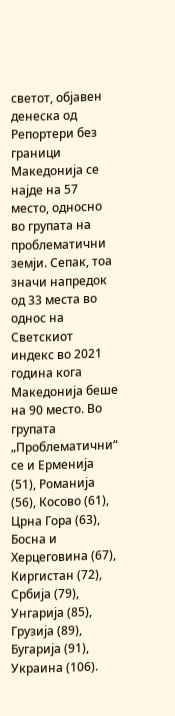светот, објавен денеска од Репортери без граници Македонија се најде на 57 место, односно во групата на проблематични земји. Сепак, тоа значи напредок од 33 места во однос на Светскиот индекс во 2021 година кога  Македонија беше на 90 место. Во групата „Проблематични“ се и Ерменија (51), Романија (56), Косово (61), Црна Гора (63), Босна и Херцеговина (67), Киргистан (72), Србија (79), Унгарија (85), Грузија (89), Бугарија (91), Украина (106).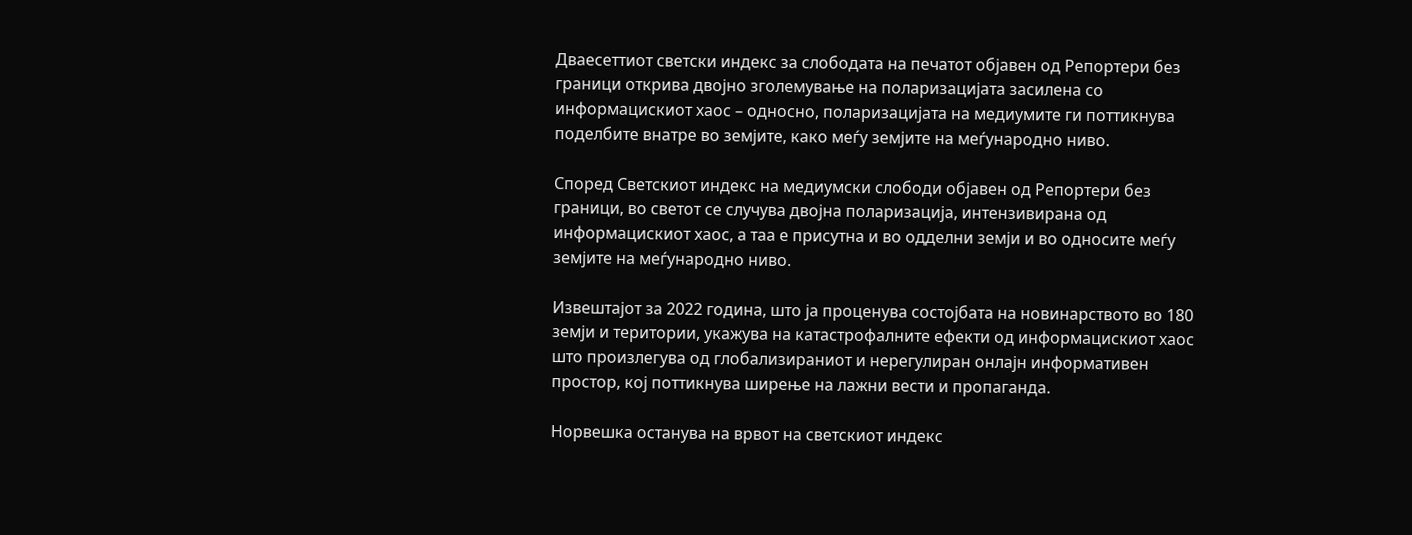Дваесеттиот светски индекс за слободата на печатот објавен од Репортери без граници открива двојно зголемување на поларизацијата засилена со информацискиот хаос – односно, поларизацијата на медиумите ги поттикнува поделбите внатре во земјите, како меѓу земјите на меѓународно ниво.

Според Светскиот индекс на медиумски слободи објавен од Репортери без граници, во светот се случува двојна поларизација, интензивирана од информацискиот хаос, а таа е присутна и во одделни земји и во односите меѓу земјите на меѓународно ниво.

Извештајот за 2022 година, што ја проценува состојбата на новинарството во 180 земји и територии, укажува на катастрофалните ефекти од информацискиот хаос што произлегува од глобализираниот и нерегулиран онлајн информативен простор, кој поттикнува ширење на лажни вести и пропаганда.

Норвешка останува на врвот на светскиот индекс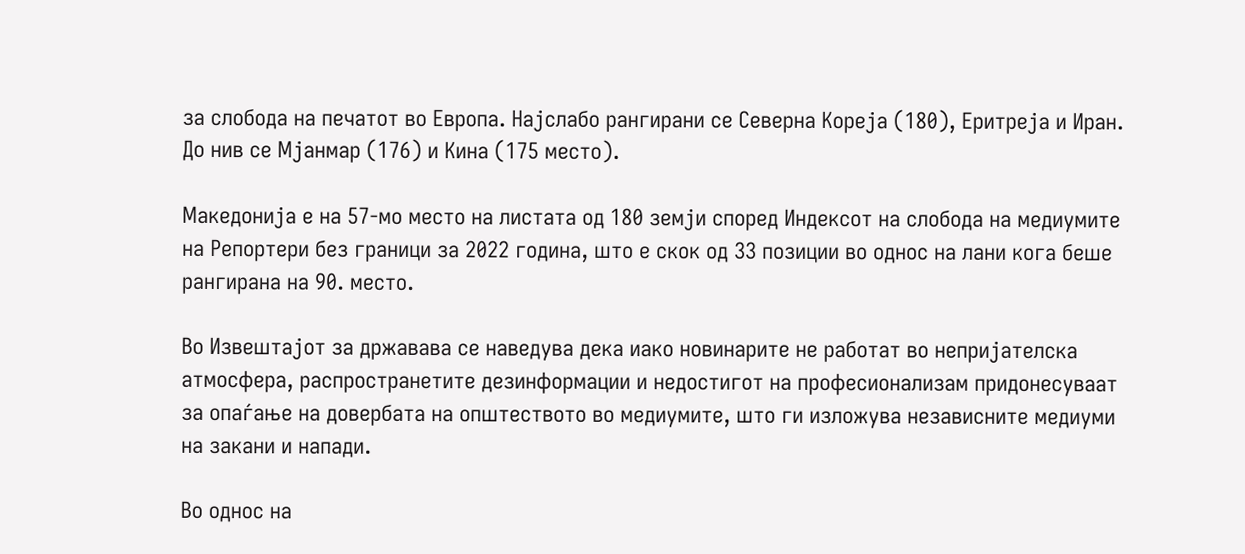за слобода на печатот во Европа. Најслабо рангирани се Северна Кореја (180), Еритреја и Иран. До нив се Мјанмар (176) и Кина (175 место).

Македонија е на 57-мо место на листата од 180 земји според Индексот на слобода на медиумите на Репортери без граници за 2022 година, што е скок од 33 позиции во однос на лани кога беше рангирана на 90. место.

Во Извештајот за државава се наведува дека иако новинарите не работат во непријателска атмосфера, распространетите дезинформации и недостигот на професионализам придонесуваат за опаѓање на довербата на општеството во медиумите, што ги изложува независните медиуми на закани и напади.

Во однос на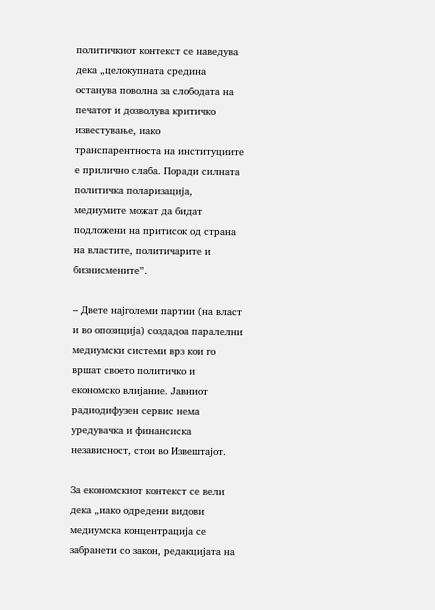политичкиот контекст се наведува дека „целокупната средина останува поволна за слободата на печатот и дозволува критичко известување, иако транспарентноста на институциите е прилично слаба. Поради силната политичка поларизација, медиумите можат да бидат подложени на притисок од страна на властите, политичарите и бизнисмените”.

– Двете најголеми партии (на власт и во опозиција) создадоа паралелни медиумски системи врз кои го вршат своето политичко и економско влијание. Јавниот радиодифузен сервис нема уредувачка и финансиска независност, стои во Извештајот.

За економскиот контекст се вели дека „иако одредени видови медиумска концентрација се забранети со закон, редакцијата на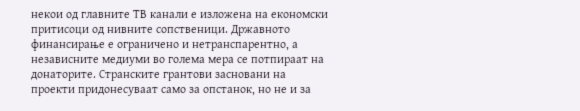некои од главните ТВ канали е изложена на економски притисоци од нивните сопственици. Државното финансирање е ограничено и нетранспарентно, а независните медиуми во голема мера се потпираат на донаторите. Странските грантови засновани на проекти придонесуваат само за опстанок, но не и за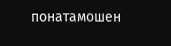понатамошен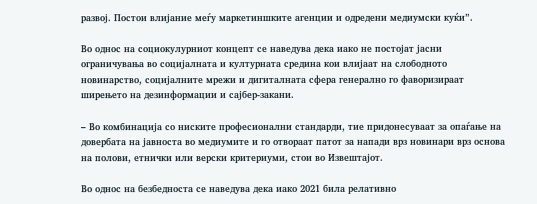развој. Постои влијание меѓу маркетиншките агенции и одредени медиумски куќи”.

Во однос на социокулурниот концепт се наведува дека иако не постојат јасни ограничувања во социјалната и културната средина кои влијаат на слободното новинарство, социјалните мрежи и дигиталната сфера генерално го фаворизираат ширењето на дезинформации и сајбер-закани.

– Во комбинација со ниските професионални стандарди, тие придонесуваат за опаѓање на довербата на јавноста во медиумите и го отвораат патот за напади врз новинари врз основа на полови, етнички или верски критериуми, стои во Извештајот.

Во однос на безбедноста се наведува дека иако 2021 била релативно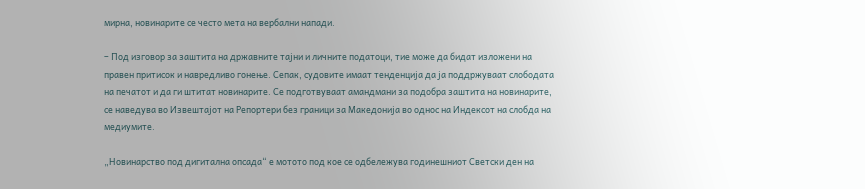мирна, новинарите се често мета на вербални напади.

– Под изговор за заштита на државните тајни и личните податоци, тие може да бидат изложени на правен притисок и навредливо гонење. Сепак, судовите имаат тенденција да ја поддржуваат слободата на печатот и да ги штитат новинарите. Се подготвуваат амандмани за подобра заштита на новинарите, се наведува во Извештајот на Репортери без граници за Македонија во однос на Индексот на слобда на медиумите.

„Новинарство под дигитална опсада“ е мотото под кое се одбележува годинешниот Светски ден на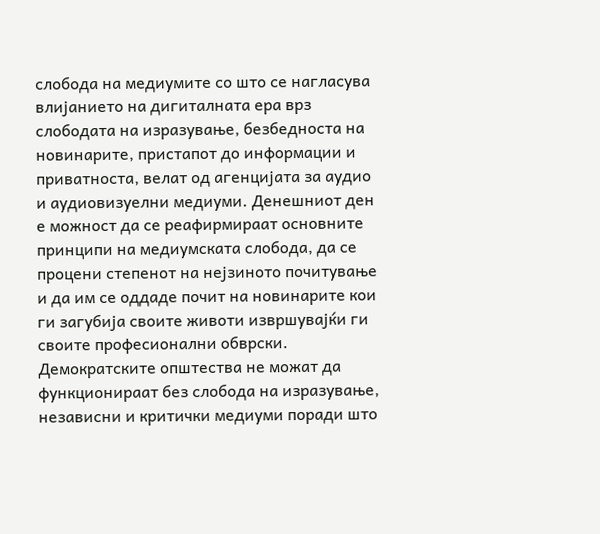слобода на медиумите со што се нагласува влијанието на дигиталната ера врз слободата на изразување, безбедноста на новинарите, пристапот до информации и приватноста, велат од агенцијата за аудио и аудиовизуелни медиуми. Денешниот ден е можност да се реафирмираат основните принципи на медиумската слобода, да се процени степенот на нејзиното почитување и да им се оддаде почит на новинарите кои ги загубија своите животи извршувајќи ги своите професионални обврски. Демократските општества не можат да функционираат без слобода на изразување, независни и критички медиуми поради што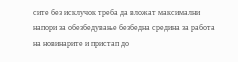сите без исклучок треба да вложат максимални напори за обезбедување безбедна средина за работа на новинарите и пристап до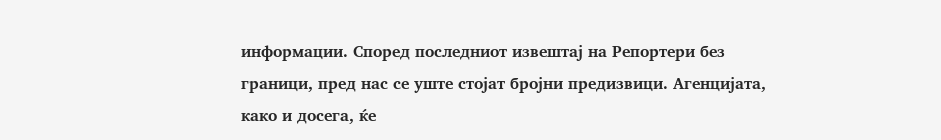информации. Според последниот извештај на Репортери без граници, пред нас се уште стојат бројни предизвици. Агенцијата, како и досега, ќе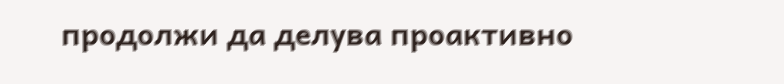продолжи да делува проактивно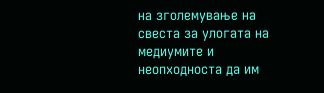на зголемување на свеста за улогата на медиумите и неопходноста да им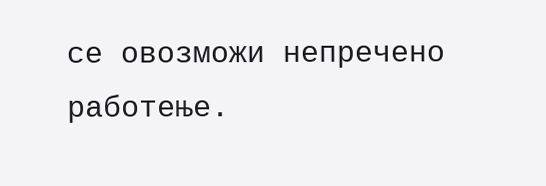се овозможи непречено работење.